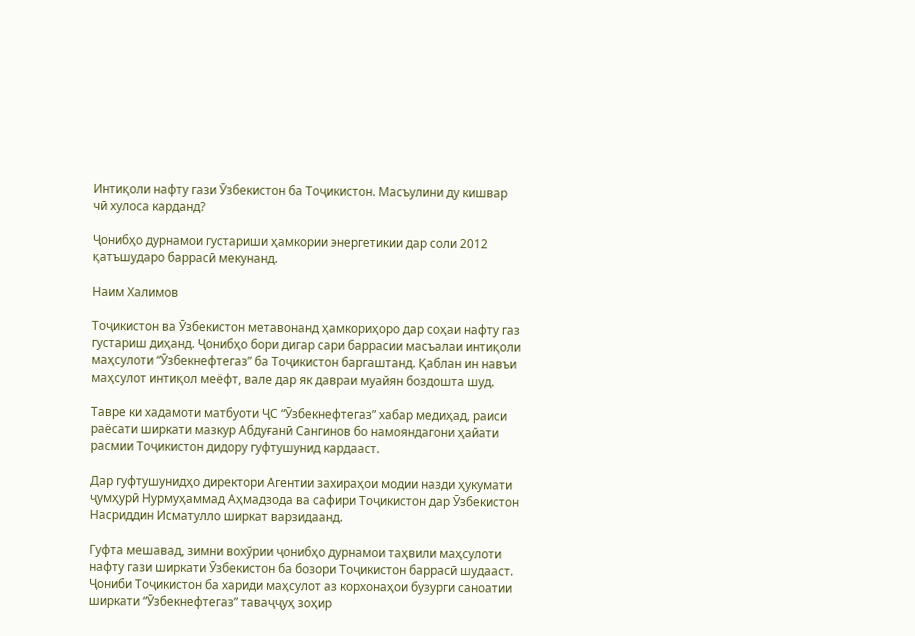Интиқоли нафту гази Ӯзбекистон ба Тоҷикистон. Масъулини ду кишвар чӣ хулоса карданд?

Ҷонибҳо дурнамои густариши ҳамкории энергетикии дар соли 2012 қатъшударо баррасӣ мекунанд.

Наим Халимов

Тоҷикистон ва Ӯзбекистон метавонанд ҳамкориҳоро дар соҳаи нафту газ густариш диҳанд. Ҷонибҳо бори дигар сари баррасии масъалаи интиқоли маҳсулоти “Ӯзбекнефтегаз” ба Тоҷикистон баргаштанд. Қаблан ин навъи маҳсулот интиқол меёфт, вале дар як давраи муайян боздошта шуд.

Тавре ки хадамоти матбуоти ҶС “Ӯзбекнефтегаз” хабар медиҳад, раиси раёсати ширкати мазкур Абдуғанӣ Сангинов бо намояндагони ҳайати расмии Тоҷикистон дидору гуфтушунид кардааст.

Дар гуфтушунидҳо директори Агентии захираҳои модии назди ҳукумати ҷумҳурӣ Нурмуҳаммад Аҳмадзода ва сафири Тоҷикистон дар Ӯзбекистон Насриддин Исматулло ширкат варзидаанд.

Гуфта мешавад, зимни вохӯрии ҷонибҳо дурнамои таҳвили маҳсулоти нафту гази ширкати Ӯзбекистон ба бозори Тоҷикистон баррасӣ шудааст. Ҷониби Тоҷикистон ба хариди маҳсулот аз корхонаҳои бузурги саноатии ширкати “Ӯзбекнефтегаз” таваҷҷуҳ зоҳир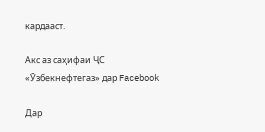кардааст.

Акс аз саҳифаи ҶС «Ӯзбекнефтегаз» дар Facebook

Дар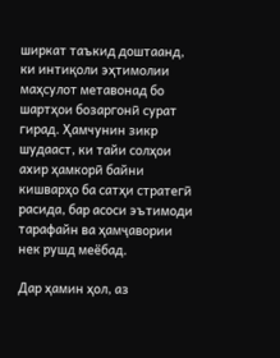ширкат таъкид доштаанд, ки интиқоли эҳтимолии маҳсулот метавонад бо шартҳои бозаргонӣ сурат гирад. Ҳамчунин зикр шудааст, ки тайи солҳои ахир ҳамкорӣ байни кишварҳо ба сатҳи стратегӣ расида, бар асоси эътимоди тарафайн ва ҳамҷавории нек рушд меёбад.

Дар ҳамин ҳол, аз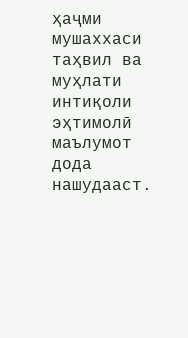ҳаҷми мушаххаси таҳвил ва муҳлати интиқоли эҳтимолӣ маълумот дода нашудааст.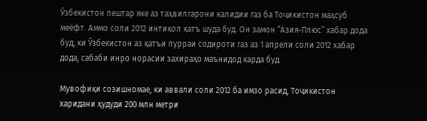Ӯзбекистон пештар яке аз таҳвилгарони калидии газ ба Тоҷикистон маҳсуб меёфт. Аммо соли 2012 интиқол қатъ шуда буд. Он замон “Азия-Плюс” хабар дода буд, ки Ӯзбекистон аз қатъи пурраи содироти газ аз 1 апрели соли 2012 хабар дода, сабаби инро норасии захираҳо маънидод карда буд.

Мувофиқи созишномае, ки аввали соли 2012 ба имзо расид, Тоҷикистон харидани ҳудуди 200 млн метри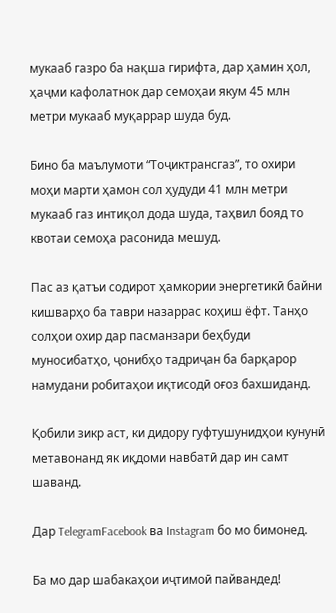мукааб газро ба нақша гирифта, дар ҳамин ҳол, ҳаҷми кафолатнок дар семоҳаи якум 45 млн метри мукааб муқаррар шуда буд.

Бино ба маълумоти “Тоҷиктрансгаз”, то охири моҳи марти ҳамон сол ҳудуди 41 млн метри мукааб газ интиқол дода шуда, таҳвил бояд то квотаи семоҳа расонида мешуд.

Пас аз қатъи содирот ҳамкории энергетикӣ байни кишварҳо ба таври назаррас коҳиш ёфт. Танҳо солҳои охир дар пасманзари беҳбуди муносибатҳо, ҷонибҳо тадриҷан ба барқарор намудани робитаҳои иқтисодӣ оғоз бахшиданд.

Қобили зикр аст, ки дидору гуфтушунидҳои кунунӣ метавонанд як иқдоми навбатӣ дар ин самт шаванд.

Дар TelegramFacebook ва Instagram бо мо бимонед.

Ба мо дар шабакаҳои иҷтимоӣ пайвандед!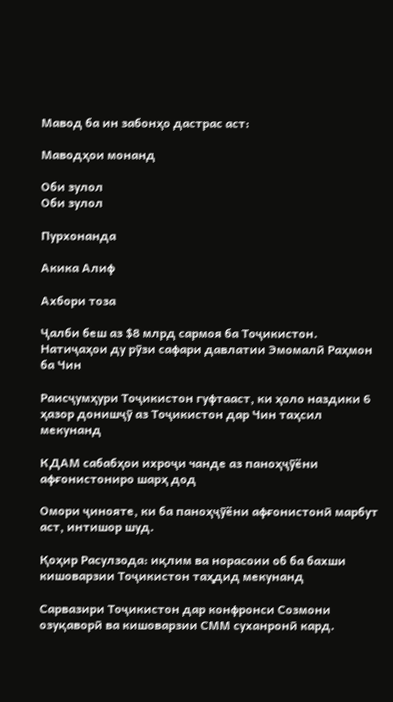Мавод ба ин забонҳо дастрас аст:

Маводҳои монанд

Оби зулол
Оби зулол

Пурхонанда

Акика Алиф

Ахбори тоза

Ҷалби беш аз $8 млрд сармоя ба Тоҷикистон. Натиҷаҳои ду рӯзи сафари давлатии Эмомалӣ Раҳмон ба Чин

Раисҷумҳури Тоҷикистон гуфтааст, ки ҳоло наздики 6 ҳазор донишҷӯ аз Тоҷикистон дар Чин таҳсил мекунанд

КДАМ сабабҳои ихроҷи чанде аз паноҳҷӯёни афғонистониро шарҳ дод

Омори ҷинояте, ки ба паноҳҷӯёни афғонистонӣ марбут аст, интишор шуд.

Қоҳир Расулзода: иқлим ва норасоии об ба бахши кишоварзии Тоҷикистон таҳдид мекунанд

Сарвазири Тоҷикистон дар конфронси Созмони озуқаворӣ ва кишоварзии СММ суханронӣ кард.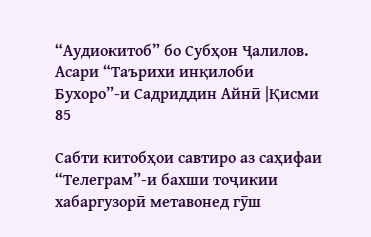“Аудиокитоб” бо Субҳон Ҷалилов. Асари “Таърихи инқилоби Бухоро”-и Садриддин Айнӣ |Қисми 85

Cабти китобҳои савтиро аз саҳифаи “Телеграм”-и бахши тоҷикии хабаргузорӣ метавонед гӯш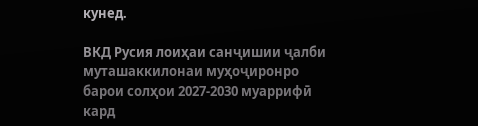кунед.

ВКД Русия лоиҳаи санҷишии ҷалби муташаккилонаи муҳоҷиронро барои солҳои 2027-2030 муаррифӣ кард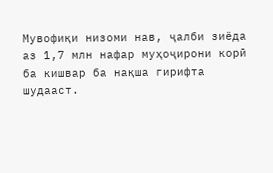Мувофиқи низоми нав, ҷалби зиёда аз 1,7 млн нафар муҳоҷирони корӣ ба кишвар ба нақша гирифта шудааст.